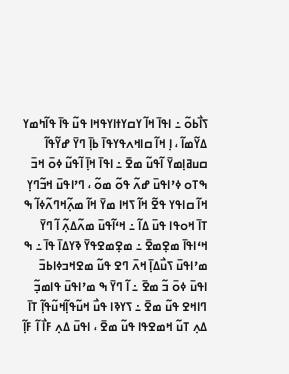ߖߊ߯ߕߋ߬ ߸ ߊߟߊ߫ ߞߊ߬ ߌߛߌߙߊߌߟߞߊ ߟߎ߬ ߟߊ߫ ߟߊ߬ߤߘߌ ߡߌ߬ߘߊ߬ ، ߊ߲ ߞߊ߬ ߛߊߞߍߟߌߟߊ߫ ߕߊ߲߫ ߣߌ߫ ߝߌ߬ߟߊ߬ ߛߎߥߊ߲ߘߌ߫ ߊ߬ߟߎ߬ ߘߐ߫ ߸ ߊߟߊ߫ ߞߊ߲߫ ߊ߬ߟߎ߬ ߦߋ߫ ߞߏ߫ ߒߠߋ ߦߴߊߟߎ߫ ߝߍ߬ ߟߋ߬ ߘߋ߬ ، ߣߴߊߟߎ߫ ߞߏ߬ߣߌ߲ ߞߊ߬ ߛߊߟߌ ߟߐ߬ ߞߊ߬ ߖߞߊ ߘߌ߫ ߞߊ߬ ߘߍ߲߬ߞߣߍ߬ߦߊ߬ ߒ ߠߊ߫ ߞߋߟߊ ߟߎ߫ ߡߊ߬ ߸ ߞߵߊ߬ߟߎ߫ ߘߍ߬ߡߍ߲߬ ߊ߬ ߣߌ߫ ߞߵߊߟߊ߫ ߘߐ߲ߘߐ߫ ߸ ߘߐ߲ߘߐߟߌ߫ ߢߌߡߊ߫ ߟߊ߫ ߸ ߒ ߘߴߊߟߎ߫ ߖߎ߯ߡߊ߲߫ ߞߍ߫ ߣߐ ߟߎ߬ ߘߐߞߏߦߊߕߏ߫ ߊߟߎ߫ ߦߋ߫ ߏ߬ ߘߐ߫ ߸ ߊ߬ ߣߌ߫ ߒ ߘߴߊߟߎ߫ ߟߊߘߏ߲߬ ߣߊߞߐ ߟߎ߬ ߘߐ߫ ߸ ߖߌߢߊ ߟߎ߯ ߞߎ߬ߟߊ߲߬ߞߎ߬ߟߊ߲߬ ߠߊ߫ ߡߍ߲ ߠߎ߬ ߞߘߐߟߊ ߟߎ߬ ߘߐ߫ ، ߊߟߎ߫ ߡߍ߲ ߓߊ߯ ߊ߬ ߓߊ߲߬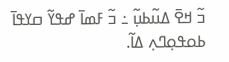ߏ߬ ߞߐ߫ ߡߎ߬ߕߎ߲߬ ߸ ߏ߬ ߓߘߊ߫ ߝߟߌ߬ ߛߌߟߊ߫ ߕߋߟߋ߲ߣߍ߲ ߡߊ߬.